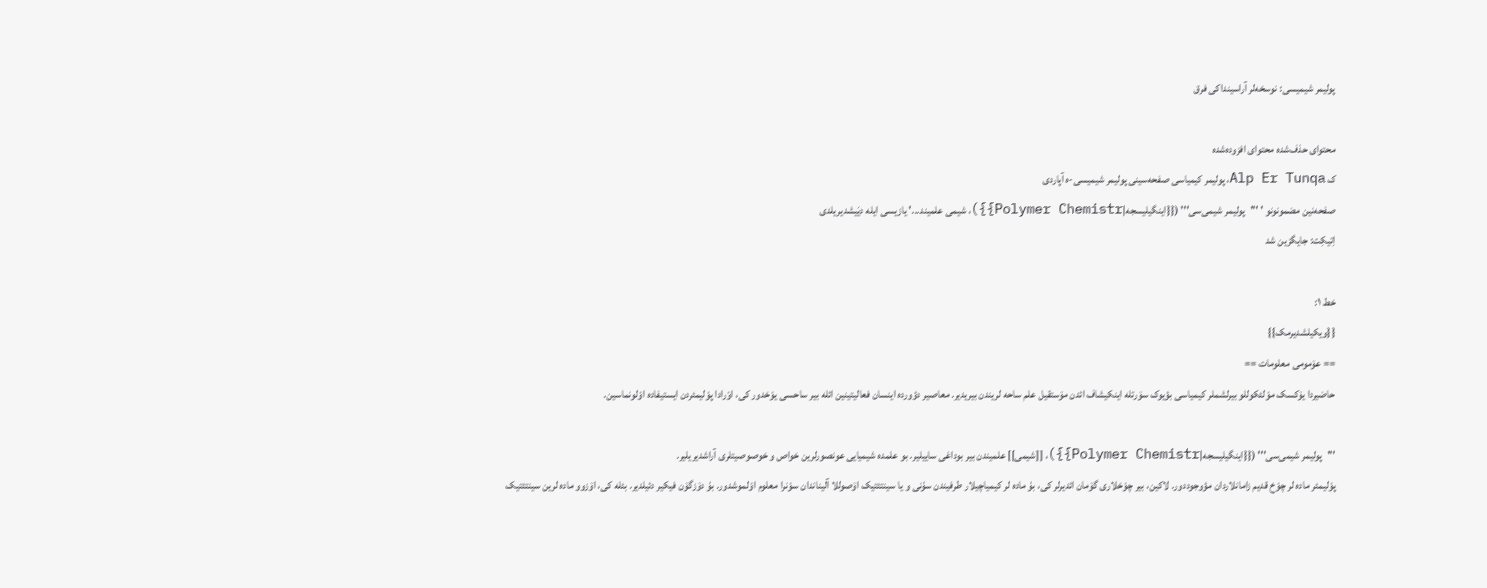پولیمر شیمیسی: نوسخه‌لر آراسینداکی فرق

محتوای حذف‌شده محتوای افزوده‌شده
ک Alp Er Tunqa، پولیمر کیمیاسی صفحه‌سینی پولیمر شیمیسی-ه آپاردی
صفحه‌‌نین مضمونونو ' '''پولیمر شیمی‌سی''' ({{اینگیلیسجه|Polymer Chemistr}})، شیمی علمیند...' يازیسی ایله ديَیشدیریلدی
اِتیکِت: جایگزین شد

خط ۱:
{{ویکیلشدیرمک}}
== عۆمومی معلومات ==
حاضیردا یۆکسک موْلئکوللو بیرلشملر کیمیاسی بؤیوک سۆرتله اینکیشاف ائدن مۆستقیل علم ساحه لریندن بیریدیر. معاصیر دؤورده اینسان فعالیتینین ائله بیر ساحسی یوْخدور کی، اوْرادا پوْلیمئردن ایستیفاده اوْلونماسین.

'''پولیمر شیمی‌سی''' ({{اینگیلیسجه|Polymer Chemistr}})، [[شیمی]] علمیندن بیر بوداغی ساییلیر. بو علمده شیمیایی عونصورلرین خواص و خوصوصیتلری آراشدیریلیر.
پوْلیمئر ماده لر چوْخ قدیم زامانلاردان مؤوجوددور. لاکین، بیر چوْخلاری گۆمان ائدیرلر کی، بۇ ماده لر کیمیاچیلار طرفیندن سۇنی و یا سینتئتیک اۆصوللا آلیناندان سوْنرا معلوم اوْلموشدور. بۇ دۆزگۆن فیکیر دئیلدیر. بئله کی، اۆزوو ماده لرین سینتئتیک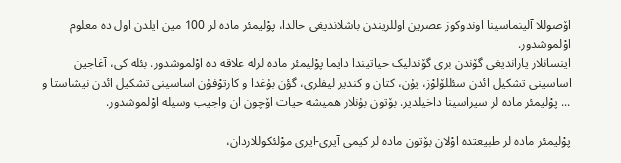اۆصوللا آلینماسینا اوندوکوز عصرین اوللریندن باشلاندیغی حالدا، پوْلیمئر ماده لر 100 مین ایلدن اول ده معلوم اوْلموشدور.
اینسانلار یاراندیغی گۆندن بری گۆندلیک حیاتیندا دایما پوْلیمئر ماده لرله علاقه ده اوْلموشدور. بئله کی، آغاجین اساسینی تشکیل ائدن سئللۆلوْز، یۇن، کتان و کندیر لیفلری، گؤن بۇغدا و کارتوْفۇن اساسینی تشکیل ائدن نیشاستا و ... پوْلیمئر ماده لر سیراسینا داخیلدیر. بۆتون بۇنلار همیشه حیات اۆچون ان واجیب وسیله اوْلموشدور.

پوْلیمئر ماده لر طبیعتده اوْلان بۆتون ماده لر کیمی آیری-ایری موْلئکوللاردان،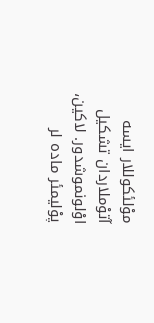موْلئکوللار ایسه آتوْملاردان تشکیل اوْلونموشدور. لاکین، پوْلیمئر ماده لر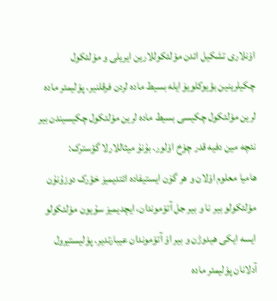اوْنلاری تشکیل ائدن موْلئکوللارین ایریلی و موْلئکول چکیلرینین بؤیوکلویۆ ایله بسیط ماده لردن فرقلنیر. پوْلیمئر ماده لرین موْلئکول چکیسی بسیط ماده لرین موْلئکول چکیسیندن بیر نئچه مین دفیه قدر چوْخ اوْلور. بۇنۇ میثاللارلا گؤسترک:
هامیا معلوم اوْلان و هر گۆن ایستیفاده ائتدیمیز خؤرک دوزۇنۇن موْلئکولو بیر نا و بیر جل آتوْموندان، ایچدیمیز سۇیون موْلئکولو ایسه ایکی هیدوژن و بیر اوْ آتوْموندان عیبارتدیر. پوْلیستیرول آدلانان پوْلیمئر ماده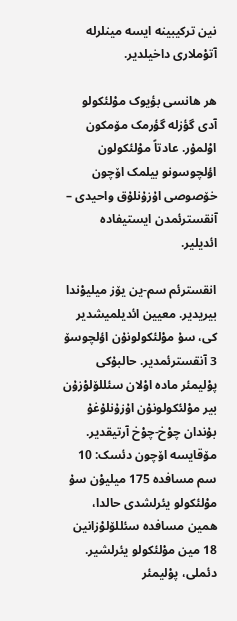نین ترکیبینه ایسه مینلرله آتوْملاری داخیلدیر.

هر هانسی بؤیوک موْلئکولو آدی گؤزله گؤرمک مۆمکون اوْلمۇر. عادتاً موْلئکولون اؤلچوسونو بیلمک اۆچون خۆصوصی اۇزۇنلۇق واحیدی – آنقسترئمدن ایستیفاده ائدیلیر.

انقسترئم سم-ین یۆز میلیوْندا بیریدیر. معیین ائدیلمیشدیر کی، سۇ موْلئکولونۇن اؤلچوسۆ 3 آنقسترئمدیر. حالبۇکی پوْلیمئر ماده اوْلان سئللۆلوْزۇن بیر موْلئکولونۇن اۇزۇنلۇغۇ بۇندان چوْخ-چوْخ آرتیقدیر. مۆقایسه اۆچون دئسک: 10 سم مسافده 175 میلیوْن سۇ موْلئکولو یئرلشدی حالدا، همین مسافده سئللۆلوْزانین 18 مین موْلئکولو یئرلشیر. دئملی، پوْلیمئر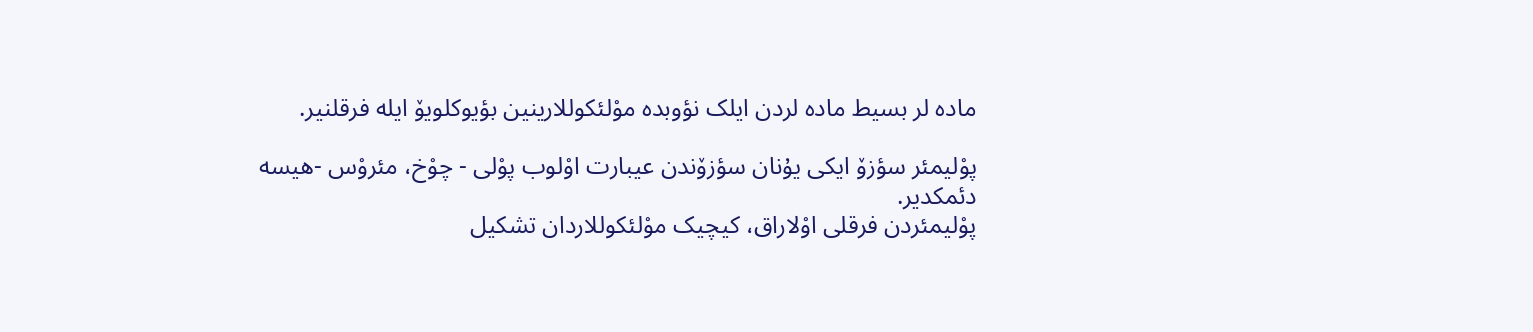ماده لر بسیط ماده لردن ایلک نؤوبده موْلئکوللارینین بؤیوکلویۆ ایله فرقلنیر.

پوْلیمئر سؤزۆ ایکی یۇنان سؤزۆندن عیبارت اوْلوب پوْلی - چوْخ، مئروْس -هیسه دئمکدیر.
پوْلیمئردن فرقلی اوْلاراق، کیچیک موْلئکوللاردان تشکیل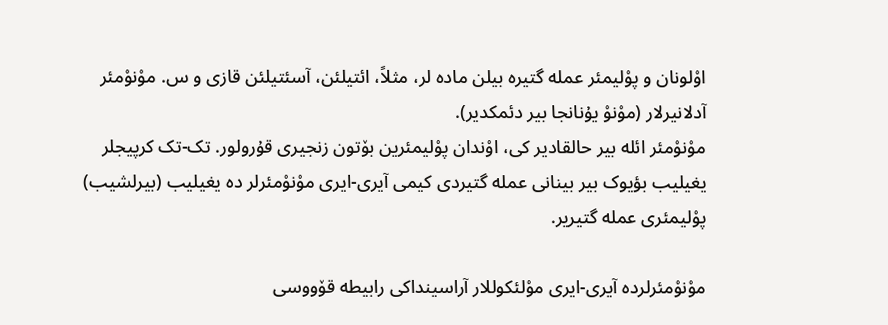اوْلونان و پوْلیمئر عمله گتیره بیلن ماده لر، مثلاً، ائتیلئن، آسئتیلئن قازی و س. موْنوْمئر آدلانیرلار (موْنوْ یۇنانجا بیر دئمکدیر).
موْنوْمئر ائله بیر حالقادیر کی، اوْندان پوْلیمئرین بۆتون زنجیری قۇرولور. تک-تک کرپیجلر یغیلیب بؤیوک بیر بینانی عمله گتیردی کیمی آیری-ایری موْنوْمئرلر ده یغیلیب (بیرلشیب) پوْلیمئری عمله گتیریر.

موْنوْمئرلرده آیری-ایری موْلئکوللار آراسینداکی رابیطه قۆووسی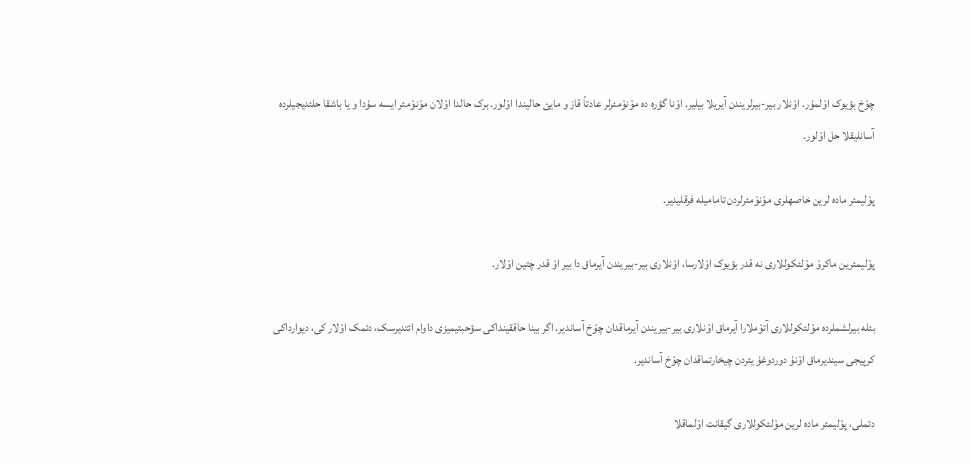چوْخ بؤیوک اوْلمۇر. اوْنلار بیر-بیرلریندن آیریلا بیلیر. اوْنا گؤره ده موْنوْمئرلر عادتاً قاز و مایئ حالیندا اوْلور. برک حالدا اوْلان موْنوْمئر ایسه سۇدا و یا باشقا حلئدیجیلرده آسانلیقلا حل اوْلور.

پوْلیمئر ماده لرین خاصهلری موْنوْمئرلردن تامامیله فرقلیدیر.

پوْلیمئرین ماکروْ موْلئکوللاری نه قدر بؤیوک اوْلارسا، اوْنلاری بیر-بیریندن آیرماق دا بیر اوْ قدر چتین اوْلار.

بئله بیرلشملرده موْلئکوللاری آتوْملارا آیرماق اوْنلاری بیر-بیریندن آیرماقدان چوْخ آساندیر. اگر بینا حاققینداکی سؤحبتیمیزی داوام ائتدیرسک، دئمک اوْلار کی، دیوارداکی کرپیجی سیندیرماق اوْنۇ دوردوغۇ یئردن چیخارتماقدان چوْخ آساندیر.

دئملی، پوْلیمئر ماده لرین موْلئکوللاری گیقانت اوْلماقلا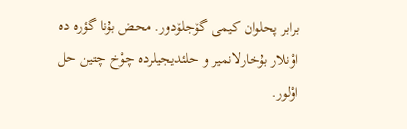برابر پحلوان کیمی گۆجلۆدور. محض بۇنا گؤره ده اوْنلار بۇخارلانمیر و حلئدیجیلرده چوْخ چتین حل اوْلور.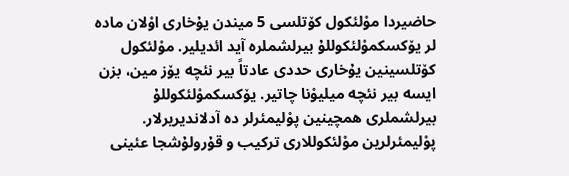حاضیردا موْلئکول کۆتلسی 5 میندن یۇخاری اوْلان ماده لر یۆکسکموْلئکوللۇ بیرلشملره آید ائدیلیر. موْلئکول کۆتلسینین یۇخاری حددی عادتاً بیر نئچه یۆز مین، بزن ایسه بیر نئچه میلیوْنا چاتیر. یۆکسکموْلئکوللۇ بیرلشملری همچینین پوْلیمئرلر ده آدلاندیریرلار. پوْلیمئرلرین موْلئکوللاری ترکیب و قۇرولۇشجا عئینی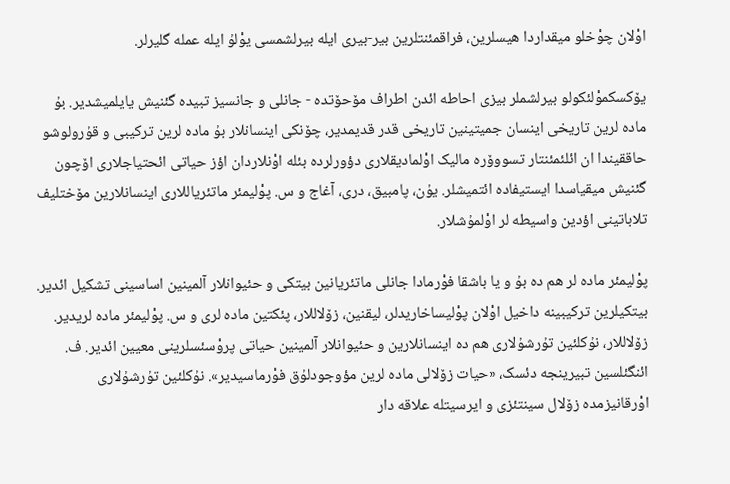اوْلان چوْخلو میقداردا هیسلرین، فراقمئنتلرین بیر-بیری ایله بیرلشمسی یوْلۇ ایله عمله گلیرلر.

یۆکسکموْلئکولو بیرلشملر بیزی احاطه ائدن اطراف مۆحۆتده - جانلی و جانسیز تبیده گئنیش یایلمیشدیر. بۇ ماده لرین تاریخی اینسان جمیتینین تاریخی قدر قدیمدیر، چۆنکی اینسانلار بۇ ماده لرین ترکیبی و قۇرولوشو حاققیندا ان ائلئمئنتار تسووۆره مالیک اوْلمادیقلاری دؤورلرده بئله اوْنلاردان اؤز حیاتی ائحتیاجلاری اۆچون گئنیش میقیاسدا ایستیفاده ائتمیشلر. یۇن، پامبیق، دری، آغاج و س. پوْلیمئر ماتئریاللاری اینسانلارین مۆختلیف تلاباتینی اؤدین واسیطه لر اوْلمۇشلار.

پوْلیمئر ماده لر هم ده بۇ و یا باشقا فوْرمادا جانلی ماتئریانین بیتکی و حئیوانلار آلمینین اساسینی تشکیل ائدیر. بیتکیلرین ترکیبینه داخیل اوْلان پوْلیساخاریدلر، لیقنین، زۆلاللار، پئکتین ماده لری و س. پوْلیمئر ماده لریدیر. زۆلاللار، نۇکلئین تۇرشۇلاری هم ده اینسانلارین و حئیوانلار آلمینین حیاتی پروْسئسلرینی معیین ائدیر. ف. ائنگئلسین تبیرینجه دئسک، «حیات زۆلالی ماده لرین مؤوجودلۇق فوْرماسیدیر». نۇکلئین تۇرشۇلاری اوْرقانیزمده زۆلال سینتئزی و ایرسیتله علاقه دار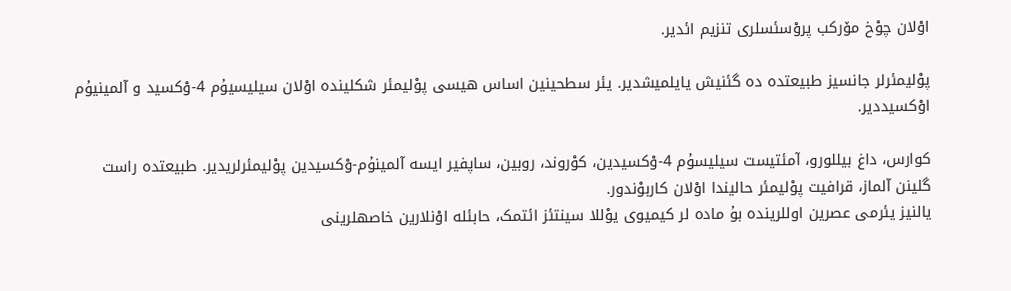اوْلان چوْخ مۆرکب پروْسئسلری تنزیم ائدیر.

پوْلیمئرلر جانسیز طبیعتده ده گئنیش یایلمیشدیر. یئر سطحینین اساس هیسی پوْلیمئر شکلینده اوْلان سیلیسیۇم 4-وْکسید و آلمینیۇم اوْکسیددیر.

کوارس، داغ بیللورو، آمئتیست سیلیسۇم 4-وْکسیدین، کوْروند، روبین، ساپفیر ایسه آلمینۇم-وْکسیدین پوْلیمئرلریدیر. طبیعتده راست گلینن آلماز، قرافیت پوْلیمئر حالیندا اوْلان کاربوْندور.
یالنیز یئرمی عصرین اوللرینده بۇ ماده لر کیمیوی یوْللا سینتئز ائتمک، حابئله اوْنلارین خاصهلرینی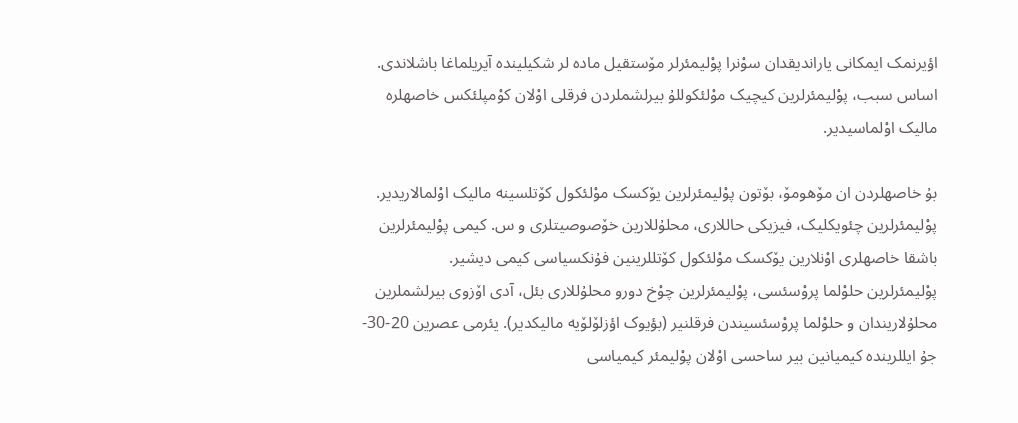اؤیرنمک ایمکانی یاراندیقدان سوْنرا پوْلیمئرلر مۆستقیل ماده لر شکیلینده آیریلماغا باشلاندی. اساس سبب، پوْلیمئرلرین کیچیک موْلئکوللۇ بیرلشملردن فرقلی اوْلان کوْمپلئکس خاصهلره مالیک اوْلماسیدیر.

بۇ خاصهلردن ان مۆهومۆ، بۆتون پوْلیمئرلرین یۆکسک موْلئکول کۆتلسینه مالیک اوْلمالاریدیر. پوْلیمئرلرین چئویکلیک، فیزیکی حاللاری، محلۇللارین خۆصوصیتلری و س. کیمی پوْلیمئرلرین باشقا خاصهلری اوْنلارین یۆکسک موْلئکول کۆتللرینین فۇنکسیاسی کیمی دیشیر.
پوْلیمئرلرین حلوْلما پروْسئسی، پوْلیمئرلرین چوْخ دورو محلۇللاری بئل، آدی اۆزوی بیرلشملرین محلۇلاریندان و حلوْلما پروْسئسیندن فرقلنیر (بؤیوک اؤزلۆلۆیه مالیکدیر). یئرمی عصرین 20-30-جۇ ایللرینده کیمیانین بیر ساحسی اوْلان پوْلیمئر کیمیاسی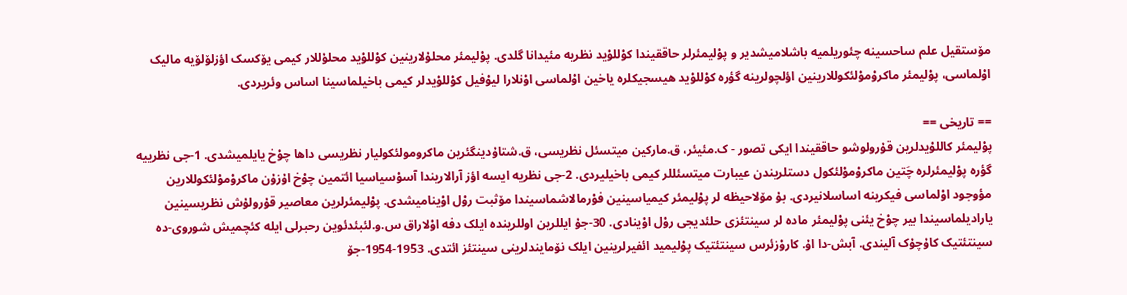مۆستقیل علم ساحسینه چئوریلمیه باشلامیشدیر و پوْلیمئرلر حاققیندا کوْللوْید نظریه مئیدانا گلدی. پوْلیمئر محلۇلارینین کوْللوْید محلۇللار کیمی یۆکسک اؤزلۆلۆیه مالیک اوْلماسی، پوْلیمئر ماکروْموْلئکوللارینین اؤلچولرینه گؤره کوْللوْید هیسجیکلره یاخین اوْلماسی اوْنلارا لیوْفیل کوْللوْیدلر کیمی باخیلماسینا اساس وئریردی.

== تاریخی ==
پوْلیمئر کاللوْیدلرین قۇرولوشو حاققیندا ایکی تصور - ک.مئیئر، ق.مارکین میتسئل نظریسی، ق.شتاۇدینگئرین ماکرومولئکولیار نظریسی داها چوْخ یایلمیشدی. 1-جی نظرییه گؤره پوْلیمئرلره چَتین ماکروْموْلئکول دستلریندن عیبارت میتسئللر کیمی باخیلیردی. 2-جی نظریه ایسه اؤز آرالاریندا آسوْسیاسیا ائتمین چوْخ اۇزۇن ماکروْموْلئکوللارین مؤوجود اوْلماسی فیکرینه اساسلانیردی. بۇ مۆلاحیظه لر پوْلیمئر کیمیاسینین فوْرمالاشماسیندا مۆثبت روْل اوْینامیشدی. پوْلیمئرلرین معاصیر قۇرولۇش نظریسینین یارادیلماسیندا بیر چوْخ یئنی پوْلیمئر ماده لر سینتئزی حلئدیجی روْل اوْینادی. 30-جۇ ایللرین اوللرینده ایلک دفه اوْلاراق س.و.لئبئدئوین رحبرلی ایله کئچمیش شوروی-ده سینتئتیک کاۇچۇک آلیندی. آبش-دا اۇ. کاروْزئرس سینتئتیک پوْلیمید ائفیرلرینین ایلک نۆمایندلرینی سینتئز ائتدی. 1953-1954-جۆ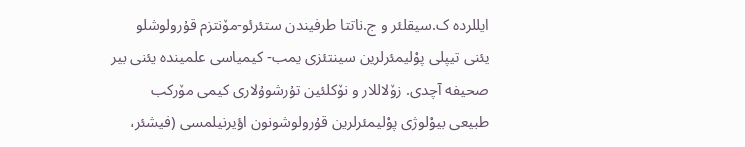ایللرده ک.سیقلئر و ج.ناتتا طرفیندن ستئرئو-مۆنتزم قۇرولوشلو یئنی تیپلی پوْلیمئرلرین سینتئزی یمب- کیمیاسی علمینده یئنی بیر صحیفه آچدی. زۆلاللار و نۆکلئین تۇرشوۇلاری کیمی مۆرکب طبیعی بیوْلوژی پوْلیمئرلرین قۇرولوشونون اؤیرنیلمسی (فیشئر،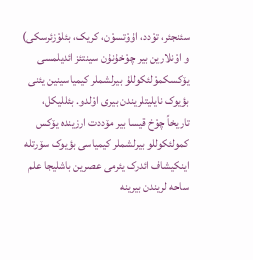سئنجئر، توْدد، اۇوْتسوْن، کریک، بئلوْزئرسکی) و اوْنلارین بیر چوْخۇنۇن سینتئز ائدیلمسی یۆکسکموْلئکوللۇ بیرلشملر کیمیاسینین یئنی بؤیوک نایلیتلریندن بیری اوْلدو. بئللیکل، تاریخاً چوْخ قیسا بیر مۆددت ارزینده یۆکس کمولئکوللو بیرلشملر کیمیاسی بؤیوک سۆرتله اینکیشاف ائدرک یئرمی عصرین باشلیجا علم ساحه لریندن بیرینه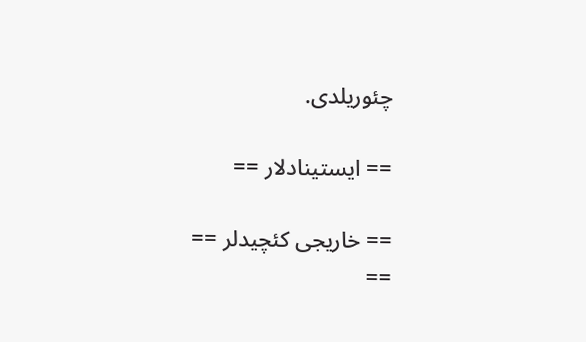چئوریلدی.

== ایستینادلار ==

== خاریجی کئچیدلر ==
==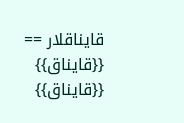قایناقلار ==
{{قایناق}}
{{قایناق}}